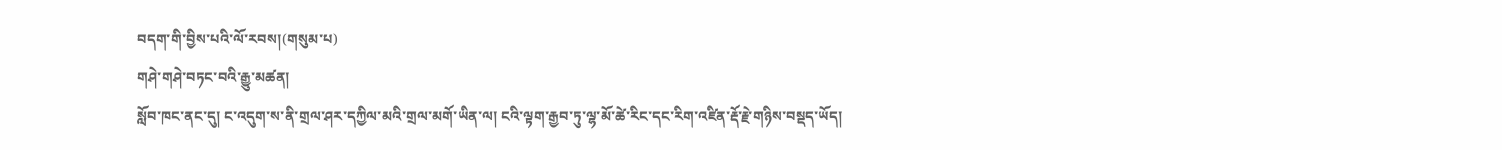བདག་གི་བྱིས་པའི་ལོ་རབས།(གསུམ་པ)
གཤེ་གཤེ་བཏང་བའི་རྒྱུ་མཚན།
སློབ་ཁང་ནང་དུ། ང་འདུག་ས་ནི་གྲལ་ཤར་དཀྱིལ་མའི་གྲལ་མགོ་ཡིན་ལ། ངའི་ལྟག་རྒྱབ་ཏུ་ལྷ་མོ་ཚེ་རིང་དང་རིག་འཛིན་རྡོ་རྗེ་གཉིས་བསྡད་ཡོད།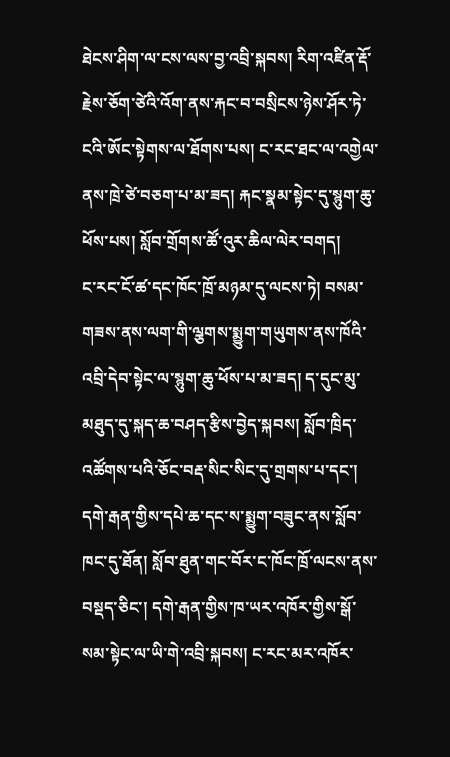ཐེངས་ཤིག་ལ་ངས་ལས་བྱ་འབྲི་སྐབས། རིག་འཛིན་རྡོ་རྗེས་ཅོག་ཙེའི་འོག་ནས་རྐང་བ་བསྲིངས་ཉེས་ཤོར་ཏེ་ངའི་ཨོང་སྟེགས་ལ་ཐོགས་པས། ང་རང་ཐང་ལ་འགྱེལ་ནས་ཁྲེ་ཙེ་བཅག་པ་མ་ཟད། རྐང་སྣམ་སྟེང་དུ་སྙུག་ཆུ་ཕོས་པས། སློབ་གྲོགས་ཚོ་འུར་ཆིལ་ལེར་བགད།
ང་རང་ངོ་ཚ་དང་ཁོང་ཁྲོ་མཉམ་དུ་ལངས་ཏེ། བསམ་གཟས་ནས་ལག་གི་ལྕགས་སྨྱུག་གཡུགས་ནས་ཁོའི་འབྲི་དེབ་སྟེང་ལ་སྙུག་ཆུ་ཕོས་པ་མ་ཟད། ད་དུང་མུ་མཐུད་དུ་སྐད་ཆ་བཤད་རྩིས་བྱེད་སྐབས། སློབ་ཁྲིད་འཚོགས་པའི་ཅོང་བརྡ་སིང་སིང་དུ་གྲགས་པ་དང་། དགེ་རྒན་གྱིས་དཔེ་ཆ་དང་ས་སྨྱུག་བཟུང་ནས་སློབ་ཁང་དུ་ཐོན། སློབ་ཐུན་གང་བོར་ང་ཁོང་ཁྲོ་ལངས་ནས་བསྡད་ཅིང་། དགེ་རྒན་གྱིས་ཁ་ཡར་འཁོར་གྱིས་སྒོ་སམ་སྟེང་ལ་ཡི་གེ་འབྲི་སྐབས། ང་རང་མར་འཁོར་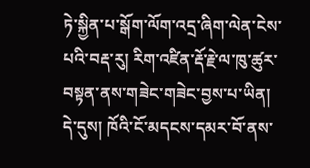ཏེ་སྐྱིན་པ་སྒོག་ལོག་འདྲ་ཞིག་ལེན་ངེས་པའི་བརྡ་རུ། རིག་འཛིན་རྡོ་རྗེ་ལ་ཁུ་ཚུར་བསྟན་ནས་གཟེང་གཟེང་བྱས་པ་ཡིན། དེ་དུས། ཁོའི་ངོ་མདངས་དམར་བོ་ནས་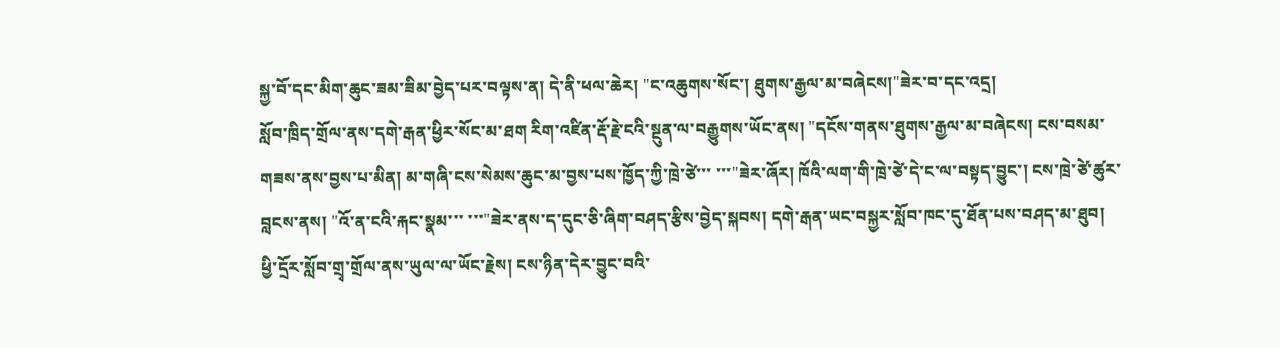སྐྱ་བོ་དང་མིག་ཆུང་ཟམ་ཟིམ་བྱེད་པར་བལྟས་ན། དེ་ནི་ཕལ་ཆེར། "ང་འཆུགས་སོང་། ཐུགས་རྒྱལ་མ་བཞེངས།"ཟེར་བ་དང་འདྲ།
སློབ་ཁྲིད་གྲོལ་ནས་དགེ་རྒན་ཕྱིར་སོང་མ་ཐག རིག་འཛིན་རྡོ་རྗེ་ངའི་སྔུན་ལ་བརྒྱུགས་ཡོང་ནས། "དངོས་གནས་ཐུགས་རྒྱལ་མ་བཞེངས། ངས་བསམ་གཟས་ནས་བྱས་པ་མིན། མ་གཞི་ངས་སེམས་ཆུང་མ་བྱས་པས་ཁྱོད་ཀྱི་ཁྲེ་ཙེ་་་ ་་་"ཟེར་ཞོར། ཁོའི་ལག་གི་ཁྲེ་ཙེ་དེ་ང་ལ་བསྟད་བྱུང་། ངས་ཁྲེ་ཙེ་ཚུར་བླངས་ནས། "འོ་ན་ངའི་རྐང་སྣམ་་་ ་་་"ཟེར་ནས་ད་དུང་ཅི་ཞིག་བཤད་རྩིས་བྱེད་སྐབས། དགེ་རྒན་ཡང་བསྐྱར་སློབ་ཁང་དུ་ཐོན་པས་བཤད་མ་ཐུབ།
ཕྱི་དྲོར་སློབ་གྲྭ་གྲོལ་ནས་ཡུལ་ལ་ཡོང་རྗེས། ངས་ཉིན་དེར་བྱུང་བའི་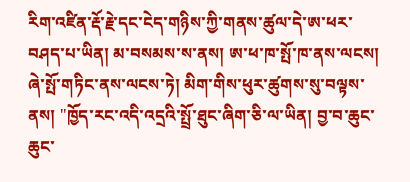རིག་འཛིན་རྡོ་རྗེ་དང་ངེད་གཉིས་ཀྱི་གནས་ཚུལ་དེ་ཨ་ཕར་བཤད་པ་ཡིན། མ་བསམས་ས་ནས། ཨ་ཕ་ཁ་སྤོ་ཁ་ནས་ལངས། ཞེ་སྤོ་གཏིང་ནས་ལངས་ཏེ། མིག་གིས་ཕུར་ཚུགས་སུ་བལྟས་ནས། "ཁྱོད་རང་འདི་འདྲའི་སྤྲོ་ཐུང་ཞིག་ཅི་ལ་ཡིན། བྱ་བ་ཆུང་ཆུང་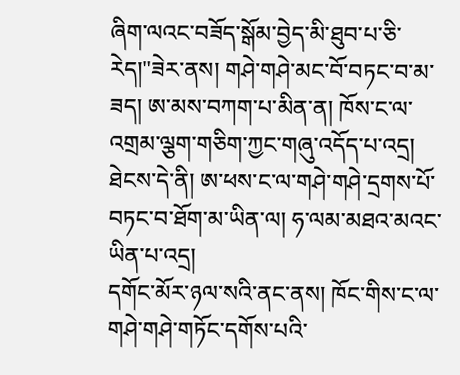ཞིག་ལའང་བཟོད་སྒོམ་བྱེད་མི་ཐུབ་པ་ཅི་རེད།"ཟེར་ནས། གཤེ་གཤེ་མང་བོ་བཏང་བ་མ་ཟད། ཨ་མས་བཀག་པ་མིན་ན། ཁོས་ང་ལ་འགྲམ་ལྕག་གཅིག་ཀྱང་གཞུ་འདོད་པ་འདྲ། ཐེངས་དེ་ནི། ཨ་ཕས་ང་ལ་གཤེ་གཤེ་དྲགས་པོ་བཏང་བ་ཐོག་མ་ཡིན་ལ། ཧ་ལམ་མཐའ་མའང་ཡིན་པ་འདྲ།
དགོང་མོར་ཉལ་སའི་ནང་ནས། ཁོང་གིས་ང་ལ་གཤེ་གཤེ་གཏོང་དགོས་པའི་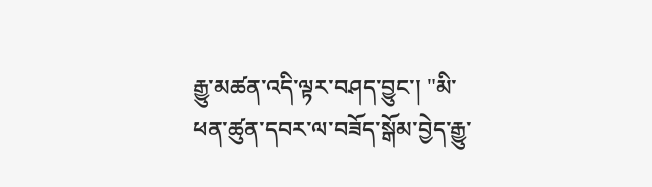རྒྱུ་མཚན་འདི་ལྟར་བཤད་བྱུང་། "མི་ཕན་ཚུན་དབར་ལ་བཟོད་སྒོམ་བྱེད་རྒྱུ་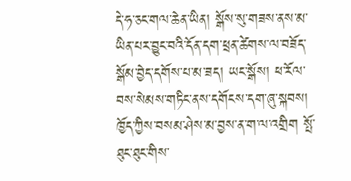དེ་ཧ་ཅང་གལ་ཆེན་ཡིན། སྒོས་སུ་གཟས་ནས་མ་ཡིན་པར་བྱུང་བའི་དོན་དག་ཕྲན་ཚེགས་ལ་བཟོད་སྒོམ་བྱེད་དགོས་པ་མ་ཟད། ཡང་སྒོས། ཕ་རོལ་བས་སེམས་གཏིང་ནས་དགོངས་དག་ཞུ་སྐབས། ཁྱོད་ཀྱིས་བསམ་ཤེས་མ་བྱས་ན་ག་ལ་འགྲིག སྤོ་ཐུང་ཐུང་གིས་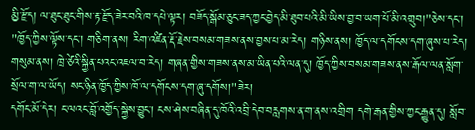མྱི་རྫོད། ལ་ཐུང་ཐུང་གིས་རྟ་རྫོད་ཟེར་བའི་ཁ་དཔེ་ལྟར། བཟོད་སྒོམ་ཅུང་ཟད་ཀྱང་བྱེད་མི་ཐུབ་པའི་མི་ཡིས་བྱ་བ་ཡག་པོ་མི་འགྲུབ།"ཅེས་དང་། "ཁྱོད་ཀྱིས་ལྟོས་དང་། གཅིག་ནས། རིག་འཛིན་རྡོ་རྗེས་བསམ་གཟས་ནས་བྱས་པ་མ་རེད། གཉིས་ནས། ཁྱོད་ལ་དགོངས་དག་ཞུས་པ་རེད། གསུམ་ནས། ཁྲེ་ཙེའི་སྐྱིན་པའང་འཇལ་བ་རེད། གཞན་གྱིས་གཟས་ནས་མ་ཡིན་པའི་ལན་དུ། ཁྱོད་ཀྱིས་བསམ་གཟས་ནས་རྒོལ་ལན་སློག་སྲོལ་ག་ལ་ཡོད། སང་ཉིན་ཁྱོད་ཀྱིས་ཁོ་ལ་དགོངས་དག་ཞུ་དགོས།"ཟེར།
དགོང་མོ་དེར། ང་ལའང་བློ་འགྱོད་སྐྱེས་བྱུང་། ངས་ཤེས་བཞིན་དུ་ཁོའི་འབྲི་དེབ་བརླགས་ན་ག་ནས་འགྲིག དགེ་རྒན་གྱིས་ཀྱང་རྒྱུན་དུ། སློབ་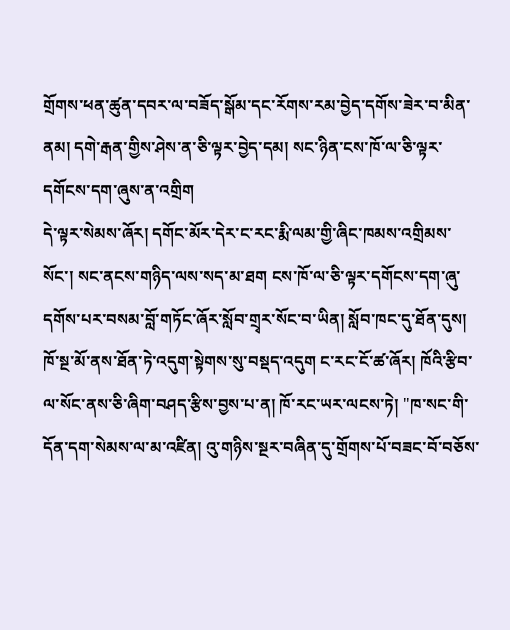གྲོགས་ཕན་ཚུན་དབར་ལ་བཟོད་སྒོམ་དང་རོགས་རམ་བྱེད་དགོས་ཟེར་བ་མིན་ནམ། དགེ་རྒན་གྱིས་ཤེས་ན་ཅི་ལྟར་བྱེད་དམ། སང་ཉིན་ངས་ཁོ་ལ་ཅི་ལྟར་དགོངས་དག་ཞུས་ན་འགྲིག
དེ་ལྟར་སེམས་ཞོར། དགོང་མོར་དེར་ང་རང་རྨི་ལམ་གྱི་ཞིང་ཁམས་འགྲིམས་སོང་། སང་ནངས་གཉིད་ལས་སད་མ་ཐག ངས་ཁོ་ལ་ཅི་ལྟར་དགོངས་དག་ཞུ་དགོས་པར་བསམ་བློ་གཏོང་ཞོར་སློབ་གྲྭར་སོང་བ་ཡིན། སློབ་ཁང་དུ་ཐོན་དུས། ཁོ་སྔ་མོ་ནས་ཐོན་ཏེ་འདུག་སྟེགས་སུ་བསྡད་འདུག ང་རང་ངོ་ཚ་ཞོར། ཁོའི་རྩིབ་ལ་སོང་ནས་ཅི་ཞིག་བཤད་རྩིས་བྱས་པ་ན། ཁོ་རང་ཡར་ལངས་ཏེ། "ཁ་སང་གི་དོན་དག་སེམས་ལ་མ་འཛིན། འུ་གཉིས་སྔར་བཞིན་དུ་གྲོགས་པོ་བཟང་བོ་བཅོས་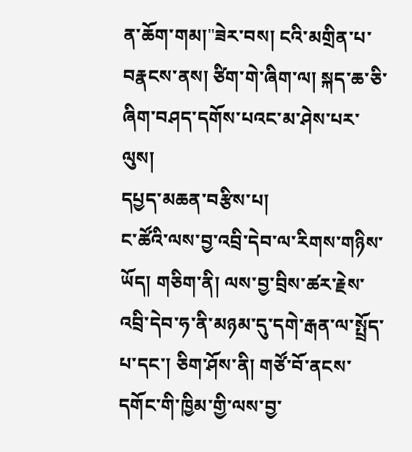ན་ཆོག་གམ།"ཟེར་བས། ངའི་མགྲིན་པ་བརྣངས་ནས། ཙིག་གེ་ཞིག་ལ། སྐད་ཆ་ཅི་ཞིག་བཤད་དགོས་པའང་མ་ཤེས་པར་ལུས།
དཔྱད་མཆན་བརྩིས་པ།
ང་ཚོའི་ལས་བྱ་འབྲི་དེབ་ལ་རིགས་གཉིས་ཡོད། གཅིག་ནི། ལས་བྱ་བྲིས་ཚར་རྗེས་འབྲི་དེབ་ཧ་ནི་མཉམ་དུ་དགེ་རྒན་ལ་སྤྲོད་པ་དང་། ཅིག་ཤོས་ནི། གཙོ་བོ་ནངས་དགོང་གི་ཁྱིམ་གྱི་ལས་བྱ་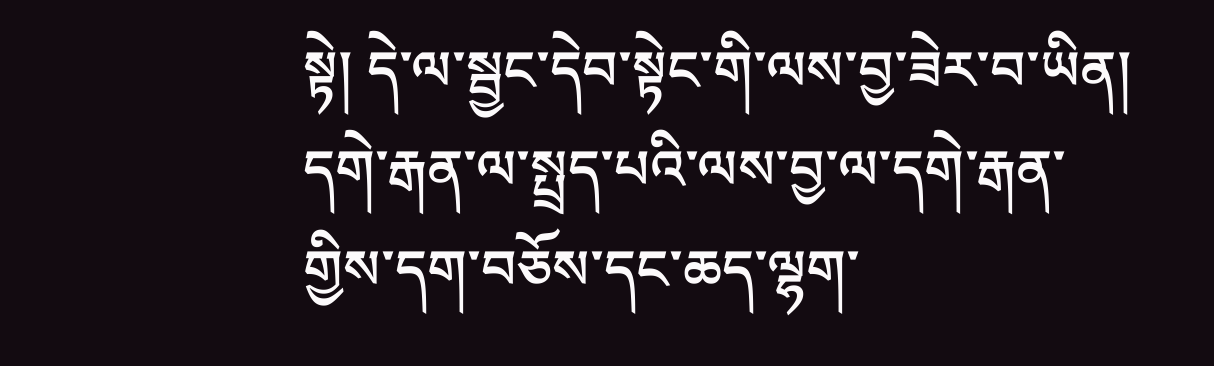སྟེ། དེ་ལ་སྦྱང་དེབ་སྟེང་གི་ལས་བྱ་ཟེར་བ་ཡིན། དགེ་རྒན་ལ་སྤྲད་པའི་ལས་བྱ་ལ་དགེ་རྒན་གྱིས་དག་བཅོས་དང་ཆད་ལྷག་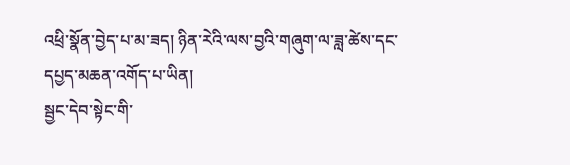འཕྲི་སྣོན་བྱེད་པ་མ་ཟད། ཉིན་རེའི་ལས་བྱའི་གཞུག་ལ་ཟླ་ཚེས་དང་དཔྱད་མཆན་འགོད་པ་ཡིན།
སྦྱང་དེབ་སྟེང་གི་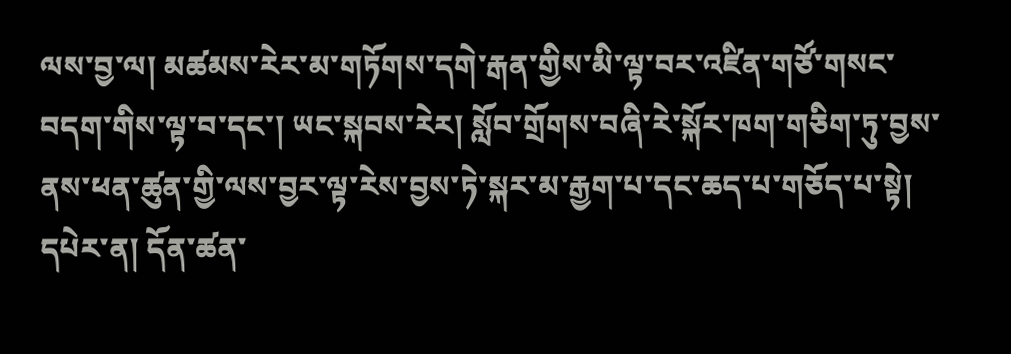ལས་བྱ་ལ། མཚམས་རེར་མ་གཏོགས་དགེ་རྒན་གྱིས་མི་ལྟ་བར་འཛིན་གཙོ་གསང་བདག་གིས་ལྟ་བ་དང་། ཡང་སྐབས་རེར། སློབ་གྲོགས་བཞི་རེ་སྐོར་ཁག་གཅིག་ཏུ་བྱས་ནས་ཕན་ཚུན་གྱི་ལས་བྱར་ལྟ་རེས་བྱས་ཏེ་སྐར་མ་རྒྱག་པ་དང་ཆད་པ་གཅོད་པ་སྟེ། དཔེར་ན། དོན་ཚན་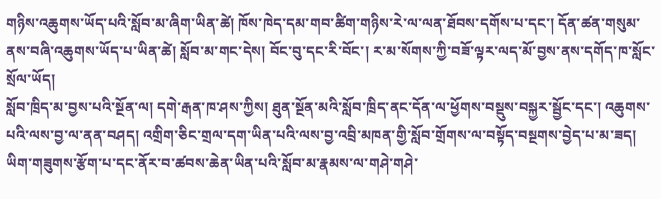གཉིས་འཆུགས་ཡོད་པའི་སློབ་མ་ཞིག་ཡིན་ཚེ། ཁོས་ཁེད་དམ་གབ་ཚིག་གཉིས་རེ་ལ་ལན་ཐོབས་དགོས་པ་དང་། དོན་ཚན་གསུམ་ནས་བཞི་འཆུགས་ཡོད་པ་ཡིན་ཚེ། སློབ་མ་གང་དེས། བོང་བུ་དང་རི་བོང་། ར་མ་སོགས་ཀྱི་བཟོ་ལྟར་ལད་མོ་བྱས་ནས་དགོད་ཁ་སློང་སྲོལ་ཡོད།
སློབ་ཁྲིད་མ་བྱས་པའི་སྔོན་ལ། དགེ་རྒན་ཁ་ཤས་ཀྱིས། ཐུན་སྔོན་མའི་སློབ་ཁྲིད་ནང་དོན་ལ་ཕྱོགས་བསྡུས་བསྐྱར་སྦྱོང་དང་། འཆུགས་པའི་ལས་བྱ་ལ་ནན་བཤད། འགྲིག་ཅིང་གྲལ་དག་ཡིན་པའི་ལས་བྱ་འབྲི་མཁན་གྱི་སློབ་གྲོགས་ལ་བསྟོད་བསྔགས་བྱེད་པ་མ་ཟད། ཡིག་གཟུགས་རྩོག་པ་དང་ནོར་བ་ཚབས་ཆེན་ཡིན་པའི་སློབ་མ་རྣམས་ལ་གཤེ་གཤེ་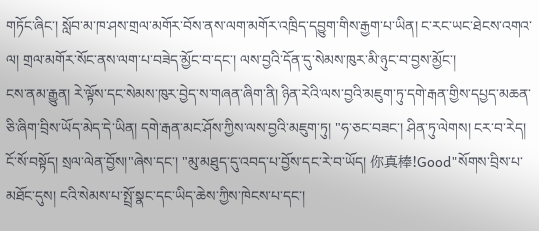གཏོང་ཞིང་། སློབ་མ་ཁ་ཤས་གྲལ་མགོར་བོས་ནས་ལག་མགོར་འཁྲིད་དབྱུག་གིས་རྒྱག་པ་ཡིན། ང་རང་ཡང་ཐེངས་འགའ་ལ། གྲལ་མགོར་སོང་ནས་ལག་པ་བཟེད་མྱོང་བ་དང་། ལས་བྱའི་དོན་དུ་སེམས་ཁུར་མི་ཉུང་བ་བྱས་མྱོང་།
ངས་ནམ་རྒྱུན། རེ་ལྟོས་དང་སེམས་ཁུར་བྱེད་ས་གཞན་ཞིག་ནི། ཉིན་རེའི་ལས་བྱའི་མཇུག་ཏུ་དགེ་རྒན་གྱིས་དཔྱད་མཆན་ཅི་ཞིག་བྲིས་ཡོད་མེད་དེ་ཡིན། དགེ་རྒན་མང་ཤོས་ཀྱིས་ལས་བྱའི་མཇུག་ཏུ། "ཧ་ཅང་བཟང་། ཤིན་ཏུ་ལེགས། ངར་བ་རེད། ངོ་སོ་བསྟོད། སྲལ་ལེན་བྱོས།"ཞེས་དང་། "མུ་མཐུད་དུ་འབད་པ་བྱོས་དང་རེ་བ་ཡོད། 你真棒!Good"སོགས་བྲིས་པ་མཐོང་དུས། ངའི་སེམས་པ་སྤྲོ་སྣང་དང་ཡིད་ཆེས་ཀྱིས་ཁེངས་པ་དང་།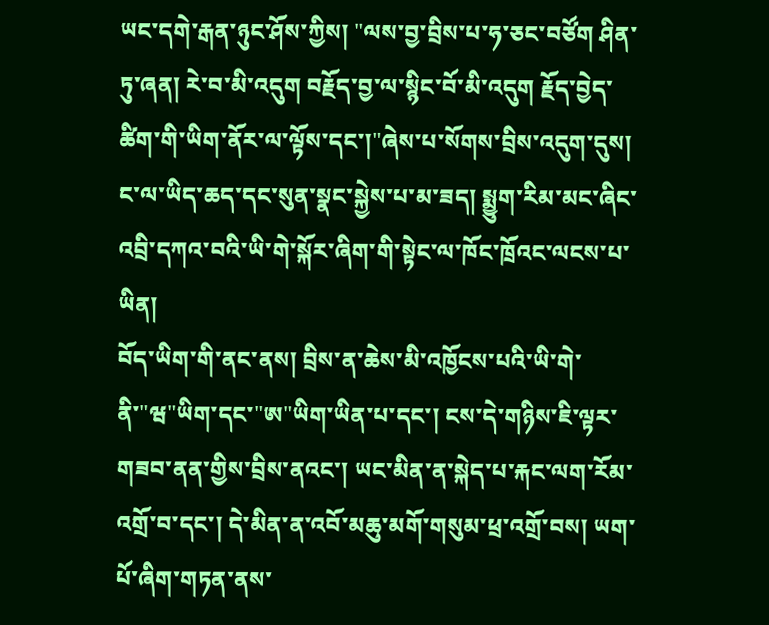ཡང་དགེ་རྒན་ཉུང་ཤོས་ཀྱིས། "ལས་བྱ་བྲིས་པ་ཧ་ཅང་བཙོག ཤིན་ཏུ་ཞན། རེ་བ་མི་འདུག བརྗོད་བྱ་ལ་སྙིང་བོ་མི་འདུག རྗོད་བྱེད་ཚིག་གི་ཡིག་ནོར་ལ་ལྟོས་དང་།"ཞེས་པ་སོགས་བྲིས་འདུག་དུས། ང་ལ་ཡིད་ཆད་དང་སུན་སྣང་སྐྱེས་པ་མ་ཟད། སྨྱུག་རིམ་མང་ཞིང་འབྲི་དཀའ་བའི་ཡི་གེ་སྐོར་ཞིག་གི་སྟེང་ལ་ཁོང་ཁྲོའང་ལངས་པ་ཡིན།
བོད་ཡིག་གི་ནང་ནས། བྲིས་ན་ཆེས་མི་འཁྱོངས་པའི་ཡི་གེ་ནི་"ཝ"ཡིག་དང་"ཨ"ཡིག་ཡིན་པ་དང་། ངས་དེ་གཉིས་ཇི་ལྟར་གཟབ་ནན་གྱིས་བྲིས་ནའང་། ཡང་མིན་ན་སྐེད་པ་རྐང་ལག་རོམ་འགྲོ་བ་དང་། དེ་མིན་ན་འབོ་མཆུ་མགོ་གསུམ་ཕྲ་འགྲོ་བས། ཡག་པོ་ཞིག་གཏན་ནས་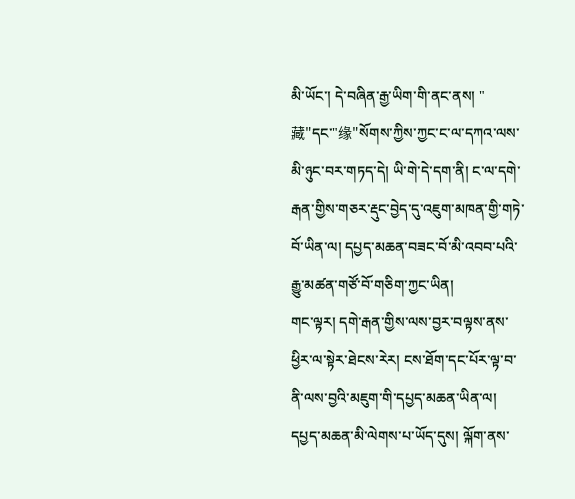མི་ཡོང་། དེ་བཞིན་རྒྱ་ཡིག་གི་ནང་ནས། "藏"དང་"缘"སོགས་ཀྱིས་ཀྱང་ང་ལ་དཀའ་ལས་མི་ཉུང་བར་གཏད་དེ། ཡི་གེ་དེ་དག་ནི། ང་ལ་དགེ་རྒན་གྱིས་གཅར་རྡུང་བྱེད་དུ་འཇུག་མཁན་གྱི་གཏེ་བོ་ཡིན་ལ། དཔྱད་མཆན་བཟང་བོ་མི་འབབ་པའི་རྒྱུ་མཚན་གཙོ་བོ་གཅིག་ཀྱང་ཡིན།
གང་ལྟར། དགེ་རྒན་གྱིས་ལས་བྱར་བལྟས་ནས་ཕྱིར་ལ་སྟེར་ཐེངས་རེར། ངས་ཐོག་དང་པོར་ལྟ་བ་ནི་ལས་བྱའི་མཇུག་གི་དཔྱད་མཆན་ཡིན་ལ། དཔྱད་མཆན་མི་ལེགས་པ་ཡོད་དུས། ལྐོག་ནས་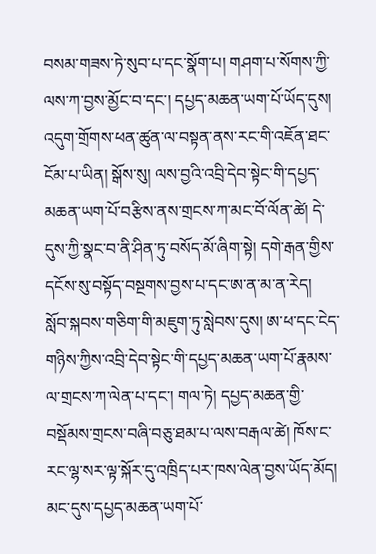བསམ་གཟས་ཏེ་སུབ་པ་དང་སྣོག་པ། གཤག་པ་སོགས་ཀྱི་ལས་ཀ་བྱས་མྱོང་བ་དང་། དཔྱད་མཆན་ཡག་པོ་ཡོད་དུས། འདུག་གྲོགས་ཕན་ཚུན་ལ་བསྟན་ནས་རང་གི་འཇོན་ཐང་ངོམ་པ་ཡིན། སྒོས་སུ། ལས་བྱའི་འབྲི་དེབ་སྟེང་གི་དཔྱད་མཆན་ཡག་པོ་བརྩིས་ནས་གྲངས་ཀ་མང་བོ་ལོན་ཚེ། དེ་དུས་ཀྱི་སྣང་བ་ནི་ཤིན་ཏུ་བསོད་མོ་ཞིག་སྟེ། དགེ་རྒན་གྱིས་དངོས་སུ་བསྟོད་བསྔགས་བྱས་པ་དང་ཨ་ན་མ་ན་རེད།
སློབ་སྐབས་གཅིག་གི་མཇུག་ཏུ་སླེབས་དུས། ཨ་ཕ་དང་ངེད་གཉིས་ཀྱིས་འབྲི་དེབ་སྟེང་གི་དཔྱད་མཆན་ཡག་པོ་རྣམས་ལ་གྲངས་ཀ་ལེན་པ་དང་། གལ་ཏེ། དཔྱད་མཆན་གྱི་བསྡོམས་གྲངས་བཞི་བཅུ་ཐམ་པ་ལས་བརྒལ་ཚེ། ཁོས་ང་རང་ལྷ་སར་ལྟ་སྐོར་དུ་འཁྲིད་པར་ཁས་ལེན་བྱས་ཡོད་མོད། མང་དུས་དཔྱད་མཆན་ཡག་པོ་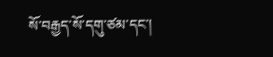སོ་བརྒྱད་སོ་དགུ་ཙམ་དང་།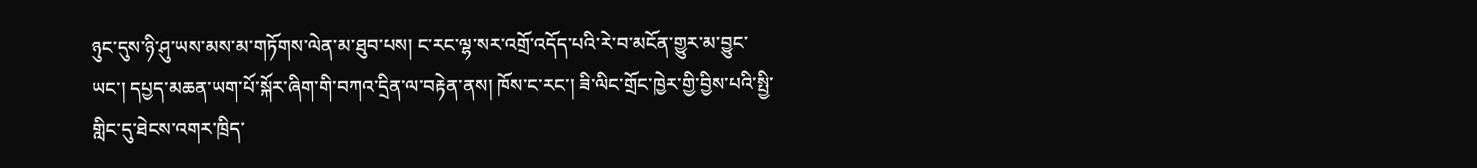ཉུང་དུས་ཉི་ཤུ་ཡས་མས་མ་གཏོགས་ལེན་མ་ཐུབ་པས། ང་རང་ལྷ་སར་འགྲོ་འདོད་པའི་རེ་བ་མངོན་གྱུར་མ་བྱུང་ཡང་། དཔྱད་མཆན་ཡག་པོ་སྐོར་ཞིག་གི་བཀའ་དྲིན་ལ་བརྟེན་ནས། ཁོས་ང་རང་། ཟི་ལིང་གྲོང་ཁྱེར་གྱི་བྱིས་པའི་སྤྱི་གླིང་དུ་ཐེངས་འགར་ཁྲིད་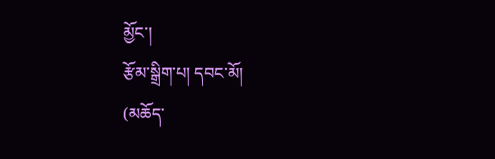མྱོང་།
རྩོམ་སྒྲིག་པ། དབང་མོ།
(མཆོད་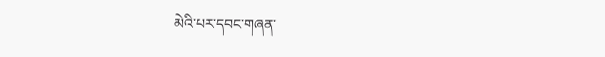མེའི་པར་དབང་གཞན་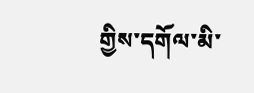གྱིས་དགོལ་མི་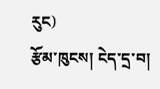རུང)
རྩོམ་ཁུངས། ངེད་དྲ་བ།